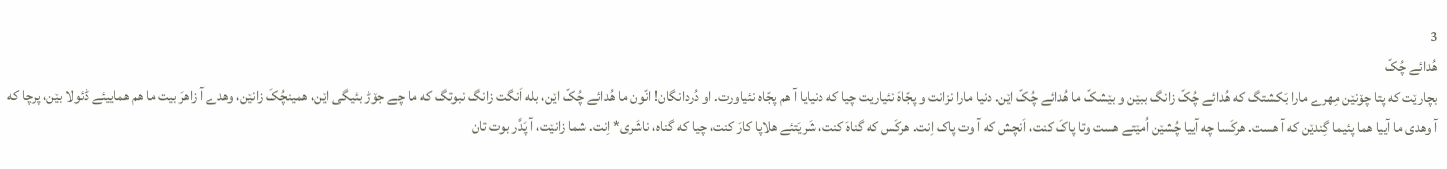3
هُدائے چُکّ
بچارێت که پتا چۆنێن مِهرے مارا بَکشتگ که هُدائے چُکّ زانگ ببێن و بێشکّ ما هُدائے چُکّ اێن. دنیا مارا نزانت و پجّاهَ نئیاریت چیا که دنیایا آ هم پجّاه نئیاورت. او دُردانگان! انّون ما هُدائے چُکّ اێن، بله اَنگت زانگ نبوتگ که ما چے جۆڑ بئیگی اێن، همینچُکَ زانێن، وهدے آ زاهرَ بیت ما هم هماییئے ڈئولا بێن، پرچا که آ وهدی ما آییا هما پئیما گِندێن که آ هست. هرکَسا چه آییا چُشێن اُمێتے هست وتا پاکَ کنت، اَنچش که آ وت پاک اِنت. هرکَس که گناهَ کنت، شَریَتئے هلاپا کارَ کنت، چیا که گناه، ناشَری* اِنت. شما زانێت، آ پَدَّر بوت تان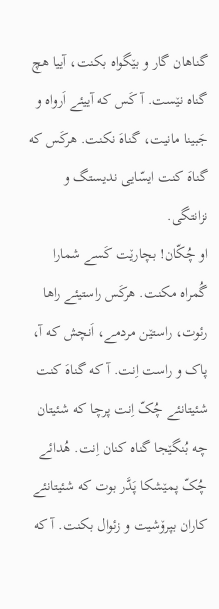گناهان گار و بێگواه بکنت، آییا هچ گناه نێست. آ کَس که آییئے اَرواه و جَبینا مانیت، گناهَ نکنت. هرکَس که گناهَ کنت ایسّایی ندیستگ و نزانتگی.
او چُکّان! بچارێت کَسے شمارا گُمراه مکنت. هرکَس راستیئے راها رئوت، راستێن مردمے، اَنچش که آ، پاک و راست اِنت. آ که گناهَ کنت شئیتانئے چُکّ اِنت پرچا که شئیتان چه بُنگێجا گناه کنان اِنت. هُدائے چُکّ پمێشکا پَدَّر بوت که شئیتانئے کاران بپرۆشیت و زئوال بکنت. آ که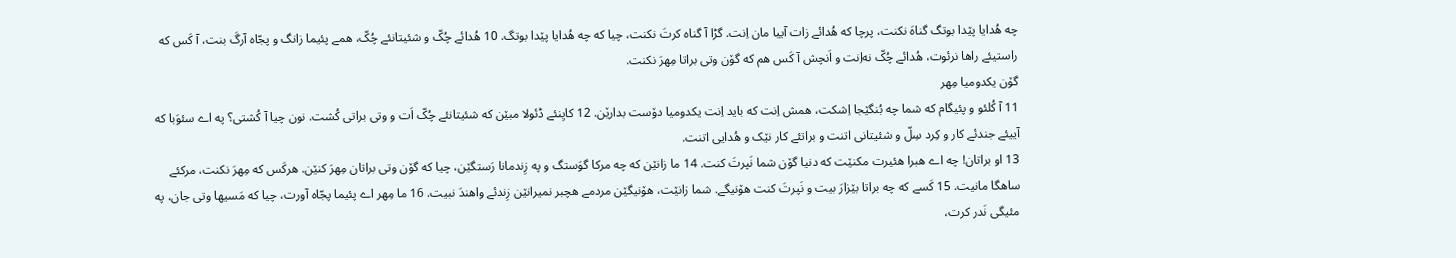چه هُدایا پێدا بوتگ گناهَ نکنت، پرچا که هُدائے زات آییا مان اِنت. گڑا آ گناه کرتَ نکنت، چیا که چه هُدایا پێدا بوتگ. 10 هُدائے چُکّ و شئیتانئے چُکّ، همے پئیما زانگ و پجّاه آرگَ بنت، آ کَس که راستیئے راها نرئوت، هُدائے چُکّ نه‌اِنت و اَنچش آ کَس هم که گۆن وتی براتا مِهرَ نکنت.
گۆن یکدومیا مِهر
11 آ کُلئو و پئیگام که شما چه بُنگێجا اِشکت، همش اِنت که باید اِنت یکدومیا دۆست بدارێن. 12 کایِنئے ڈئولا مبێن که شئیتانئے چُکّ اَت و وتی براتی کُشت. نون چیا آ کُشتی؟ په اے سئوَبا که آییئے جندئے کار و کِرد سِلّ و شئیتانی اتنت و براتئے کار نێک و هُدایی اتنت.
13 او براتان! چه اے هبرا هئیرت مکنێت که دنیا گۆن شما نَپرتَ کنت. 14 ما زانێن که چه مرکا گوَستگ و په زِندمانا رَستگێن، چیا که گۆن وتی براتان مِهرَ کنێن. هرکَس که مِهرَ نکنت، مرکئے ساهگا مانیت. 15 کَسے که چه براتا بێزارَ بیت و نَپرتَ کنت هۆنیگے. شما زانێت، هۆنیگێن مردمے هچبر نمیرانێن زِندئے واهندَ نبیت. 16 ما مِهر اے پئیما پجّاه آورت، چیا که مَسیها وتی جان، په مئیگی نَدر کرت،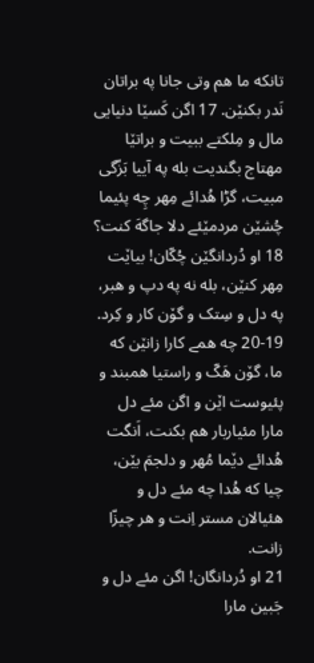تانکه ما هم وتی جانا په براتان نَدر بکنێن. 17 اگن کَسێا دنیایی مال و مِلکتے ببیت و براتێا مهتاج بگندیت بله په آییا بَزّگی مبیت، گڑا هُدائے مِهر چِه پئیما چُشێن مردمێئے دلا جاگهَ کنت؟
18 او دُردانگێن چُکّان! بیاێت مِهر کنێن، بله نه په دپ و هبر، په دل و سِتک و گۆن کار و کِرد. 19-20 چه همے کارا زانێن که ما، گۆن هَکّ و راستیا همبند و پئیوست اێن و اگن مئے دل مارا مئیاربار هم بکنت، اَنگت هُدائے دێما مُهر و دلجمَ بێن، چیا که هُدا چه مئے دل و هئیالان مستر اِنت و هر چیزّا زانت.
21 او دُردانگان! اگن مئے دل و جَبین مارا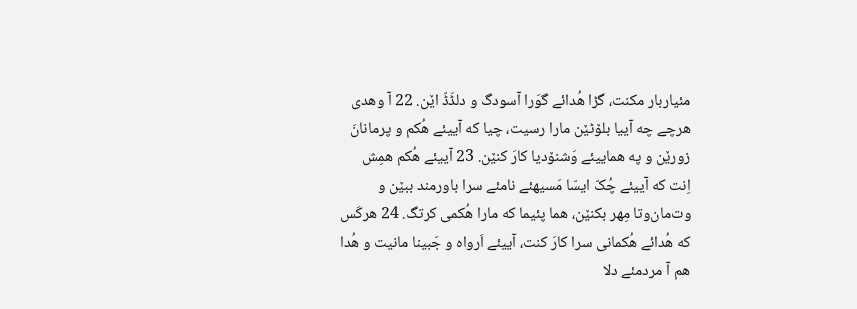مئیاربار مکنت، گڑا هُدائے گوَرا آسودگ و دلڈَڈّ اێن. 22 آ وهدی هرچے چه آییا بلۆٹێن مارا رسیت، چیا که آییئے هُکم و پرمانانَ زورێن و په هماییئے وَشنۆدیا کارَ کنێن. 23 آییئے هُکم همِش اِنت که آییئے چُکّ ایسّا مَسیهئے نامئے سرا باورمند ببێن و وت‌مان‌وتا مِهر بکنێن، هما پئیما که مارا هُکمی کرتگ. 24 هرکَس که هُدائے هُکمانی سرا کارَ کنت، آییئے اَرواه و جَبینا مانیت و هُدا هم آ مردمئے دلا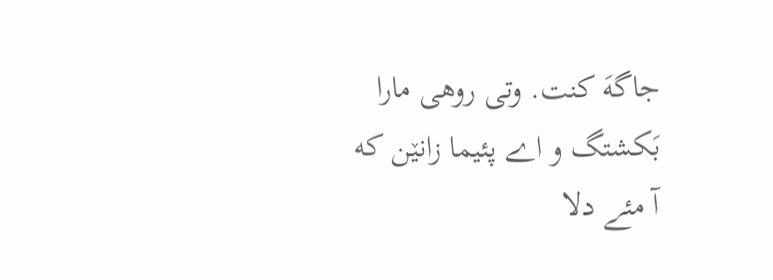جاگهَ کنت. وتی روهی مارا بَکشتگ و اے پئیما زانێن که آ مئے دلا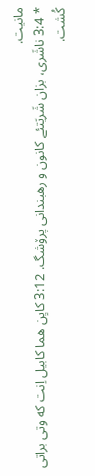مانیت.
* 3:4 ناشَری، بزان شَریَتئے کانون و رهبندانی پرۆشگ. 3:12 کایِن هما کابیل اِنت که وتی براتی کُشت.